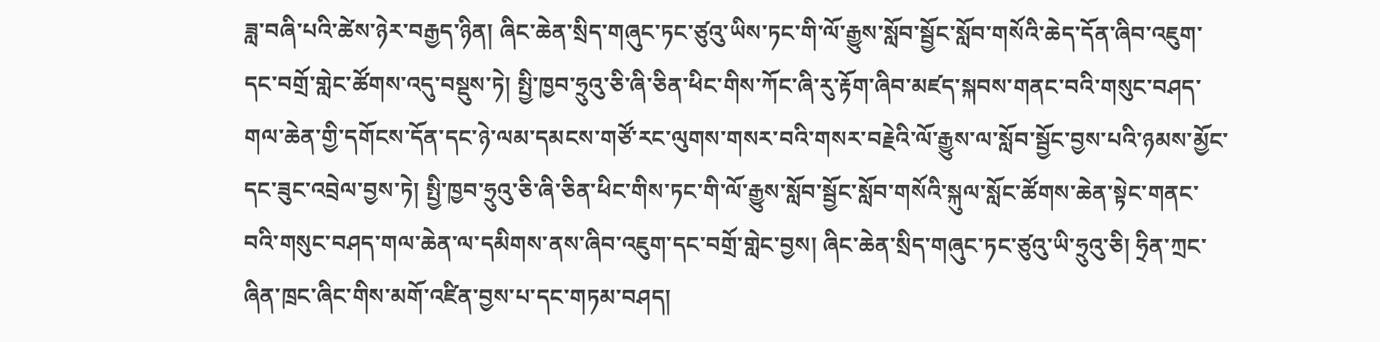ཟླ་བཞི་པའི་ཚེས་ཉེར་བརྒྱད་ཉིན། ཞིང་ཆེན་སྲིད་གཞུང་ཏང་ཙུའུ་ཡིས་ཏང་གི་ལོ་རྒྱུས་སློབ་སྦྱོང་སློབ་གསོའི་ཆེད་དོན་ཞིབ་འཇུག་དང་བགྲོ་གླེང་ཚོགས་འདུ་བསྡུས་ཏེ། སྤྱི་ཁྱབ་ཧྲུའུ་ཅི་ཞི་ཅིན་ཕིང་གིས་ཀོང་ཞི་རུ་རྟོག་ཞིབ་མཛད་སྐབས་གནང་བའི་གསུང་བཤད་གལ་ཆེན་གྱི་དགོངས་དོན་དང་ཉེ་ལམ་དམངས་གཙོ་རང་ལུགས་གསར་བའི་གསར་བརྗེའི་ལོ་རྒྱུས་ལ་སློབ་སྦྱོང་བྱས་པའི་ཉམས་མྱོང་དང་ཟུང་འབྲེལ་བྱས་ཏེ། སྤྱི་ཁྱབ་ཧྲུའུ་ཅི་ཞི་ཅིན་ཕིང་གིས་ཏང་གི་ལོ་རྒྱུས་སློབ་སྦྱོང་སློབ་གསོའི་སྐུལ་སློང་ཚོགས་ཆེན་སྟེང་གནང་བའི་གསུང་བཤད་གལ་ཆེན་ལ་དམིགས་ནས་ཞིབ་འཇུག་དང་བགྲོ་གླེང་བྱས། ཞིང་ཆེན་སྲིད་གཞུང་ཏང་ཙུའུ་ཡི་ཧྲུའུ་ཅི། ཧྲིན་ཀྲང་ཞིན་ཁྲང་ཞིང་གིས་མགོ་འཛིན་བྱས་པ་དང་གཏམ་བཤད།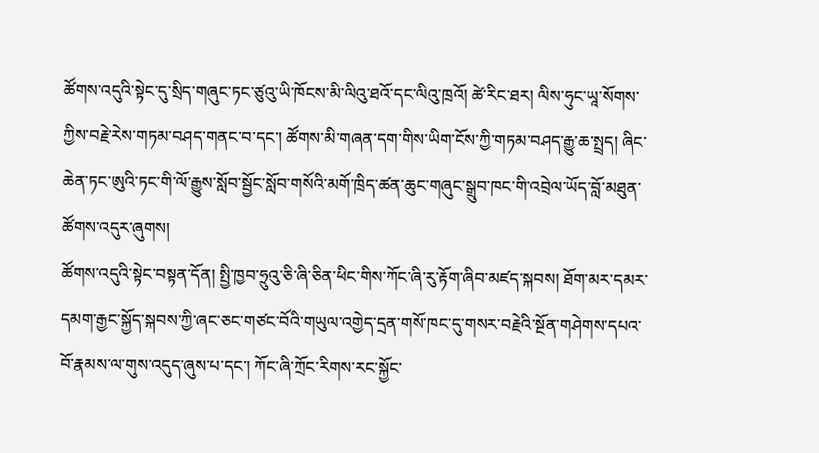ཚོགས་འདུའི་སྟེང་དུ་སྲིད་གཞུང་ཏང་ཙུའུ་ཡི་ཁོངས་མི་ལིའུ་ཐའོ་དང་ལིའུ་ཁྲའོ། ཚེ་རིང་ཐར། ལིས་ཧུང་ཡཱ་སོགས་ཀྱིས་བརྗེ་རེས་གཏམ་བཤད་གནང་བ་དང་། ཚོགས་མི་གཞན་དག་གིས་ཡིག་ངོས་ཀྱི་གཏམ་བཤད་རྒྱུ་ཆ་སྤྲད། ཞིང་ཆེན་ཏང་ཨུའི་ཏང་གི་ལོ་རྒྱུས་སློབ་སྦྱོང་སློབ་གསོའི་མགོ་ཁྲིད་ཚན་ཆུང་གཞུང་སྒྲུབ་ཁང་གི་འབྲེལ་ཡོད་བློ་མཐུན་ཚོགས་འདུར་ཞུགས།
ཚོགས་འདུའི་སྟེང་བསྟན་དོན། སྤྱི་ཁྱབ་ཧྲུའུ་ཅི་ཞི་ཅིན་ཕིང་གིས་ཀོང་ཞི་རུ་རྟོག་ཞིབ་མཛད་སྐབས། ཐོག་མར་དམར་དམག་རྒྱང་སྐྱོད་སྐབས་ཀྱི་ཞང་ཅང་གཙང་བོའི་གཡུལ་འགྱེད་དྲན་གསོ་ཁང་དུ་གསར་བརྗེའི་སྔོན་གཤེགས་དཔའ་བོ་རྣམས་ལ་གུས་འདུད་ཞུས་པ་དང་། ཀོང་ཞི་ཀྲོང་རིགས་རང་སྐྱོང་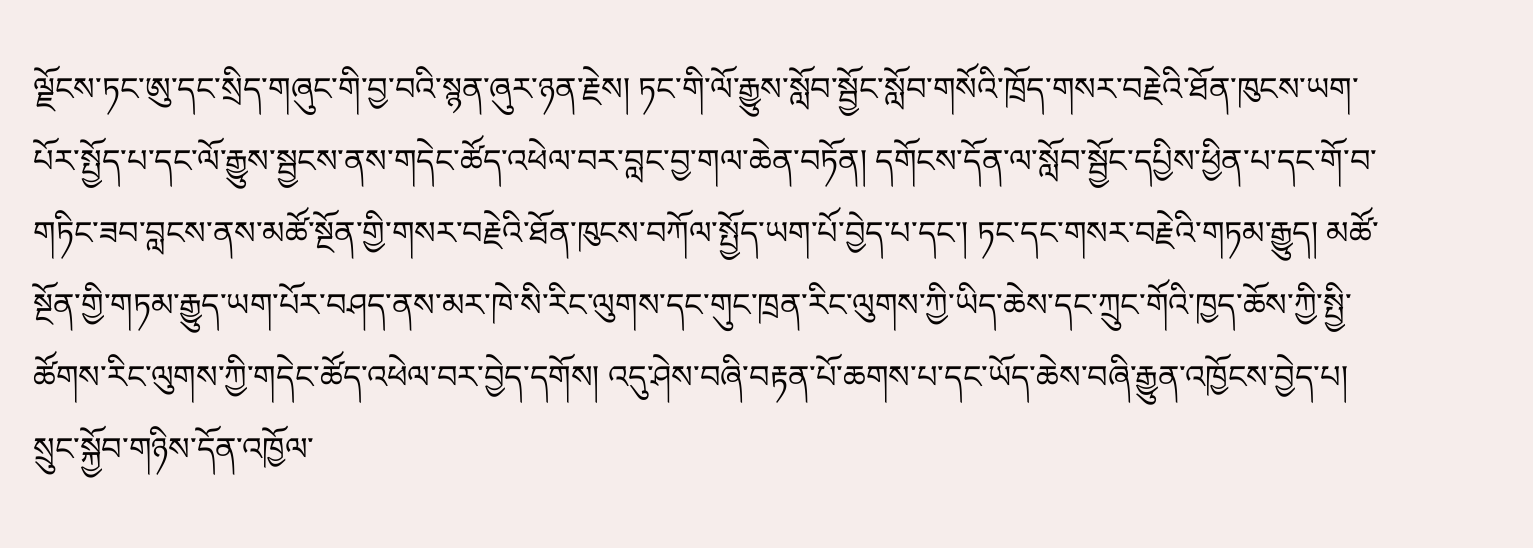ལྗོངས་ཏང་ཨུ་དང་སྲིད་གཞུང་གི་བྱ་བའི་སྙན་ཞུར་ཉན་རྗེས། ཏང་གི་ལོ་རྒྱུས་སློབ་སྦྱོང་སློབ་གསོའི་ཁྲོད་གསར་བརྗེའི་ཐོན་ཁུངས་ཡག་པོར་སྤྱོད་པ་དང་ལོ་རྒྱུས་སྦྱངས་ནས་གདེང་ཚོད་འཕེལ་བར་བླང་བྱ་གལ་ཆེན་བཏོན། དགོངས་དོན་ལ་སློབ་སྦྱོང་དཔྱིས་ཕྱིན་པ་དང་གོ་བ་གཏིང་ཟབ་བླངས་ནས་མཚོ་སྔོན་གྱི་གསར་བརྗེའི་ཐོན་ཁུངས་བཀོལ་སྤྱོད་ཡག་པོ་བྱེད་པ་དང་། ཏང་དང་གསར་བརྗེའི་གཏམ་རྒྱུད། མཚོ་སྔོན་གྱི་གཏམ་རྒྱུད་ཡག་པོར་བཤད་ནས་མར་ཁེ་སི་རིང་ལུགས་དང་གུང་ཁྲན་རིང་ལུགས་ཀྱི་ཡིད་ཆེས་དང་ཀྲུང་གོའི་ཁྱད་ཆོས་ཀྱི་སྤྱི་ཚོགས་རིང་ལུགས་ཀྱི་གདེང་ཚོད་འཕེལ་བར་བྱེད་དགོས། འདུ་ཤེས་བཞི་བརྟན་པོ་ཆགས་པ་དང་ཡོད་ཆེས་བཞི་རྒྱུན་འཁྱོངས་བྱེད་པ། སྲུང་སྐྱོབ་གཉིས་དོན་འཁྱོལ་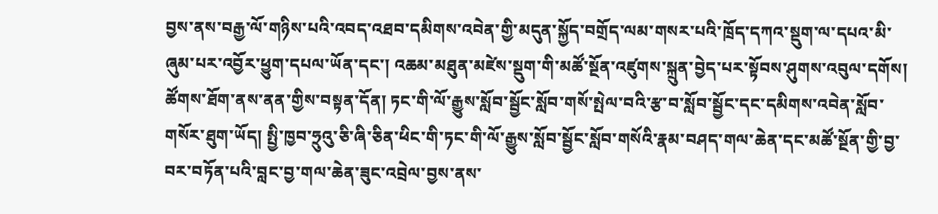བྱས་ནས་བརྒྱ་ལོ་གཉིས་པའི་འབད་འཐབ་དམིགས་འབེན་གྱི་མདུན་སྐྱོད་བགྲོད་ལམ་གསར་པའི་ཁྲོད་དཀའ་སྡུག་ལ་དཔའ་མི་ཞུམ་པར་འབྱོར་ཕྱུག་དཔལ་ཡོན་དང་། འཆམ་མཐུན་མཛེས་སྡུག་གི་མཚོ་སྔོན་འཛུགས་སྐྲུན་བྱེད་པར་སྟོབས་ཤུགས་འབུལ་དགོས།
ཚོགས་ཐོག་ནས་ནན་གྱིས་བསྟན་དོན། ཏང་གི་ལོ་རྒྱུས་སློབ་སྦྱོང་སློབ་གསོ་སྤེལ་བའི་རྩ་བ་སློབ་སྦྱོང་དང་དམིགས་འབེན་སློབ་གསོར་ཐུག་ཡོད། སྤྱི་ཁྱབ་ཧྲུའུ་ཅི་ཞི་ཅིན་ཕིང་གི་ཏང་གི་ལོ་རྒྱུས་སློབ་སྦྱོང་སློབ་གསོའི་རྣམ་བཤད་གལ་ཆེན་དང་མཚོ་སྔོན་གྱི་བྱ་བར་བཏོན་པའི་བླང་བྱ་གལ་ཆེན་ཟུང་འབྲེལ་བྱས་ནས་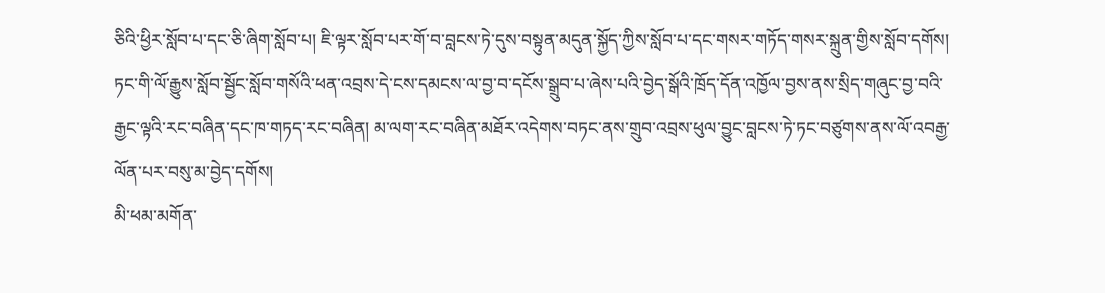ཅིའི་ཕྱིར་སློབ་པ་དང་ཅི་ཞིག་སློབ་པ། ཇི་ལྟར་སློབ་པར་གོ་བ་བླངས་ཏེ་དུས་བསྟུན་མདུན་སྐྱོད་ཀྱིས་སློབ་པ་དང་གསར་གཏོད་གསར་སྐྲུན་གྱིས་སློབ་དགོས། ཏང་གི་ལོ་རྒྱུས་སློབ་སྦྱོང་སློབ་གསོའི་ཕན་འབྲས་དེ་ངས་དམངས་ལ་བྱ་བ་དངོས་སྒྲུབ་པ་ཞེས་པའི་བྱེད་སྒོའི་ཁྲོད་དོན་འཁྱོལ་བྱས་ནས་སྲིད་གཞུང་བྱ་བའི་རྒྱང་ལྟའི་རང་བཞིན་དང་ཁ་གཏད་རང་བཞིན། མ་ལག་རང་བཞིན་མཐོར་འདེགས་བཏང་ནས་གྲུབ་འབྲས་ཕུལ་བྱུང་བླངས་ཏེ་ཏང་བཙུགས་ནས་ལོ་འབརྒྱ་ལོན་པར་བསུ་མ་བྱེད་དགོས།
མི་ཕམ་མགོན་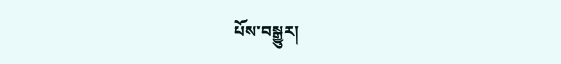པོས་བསྒྱུར།